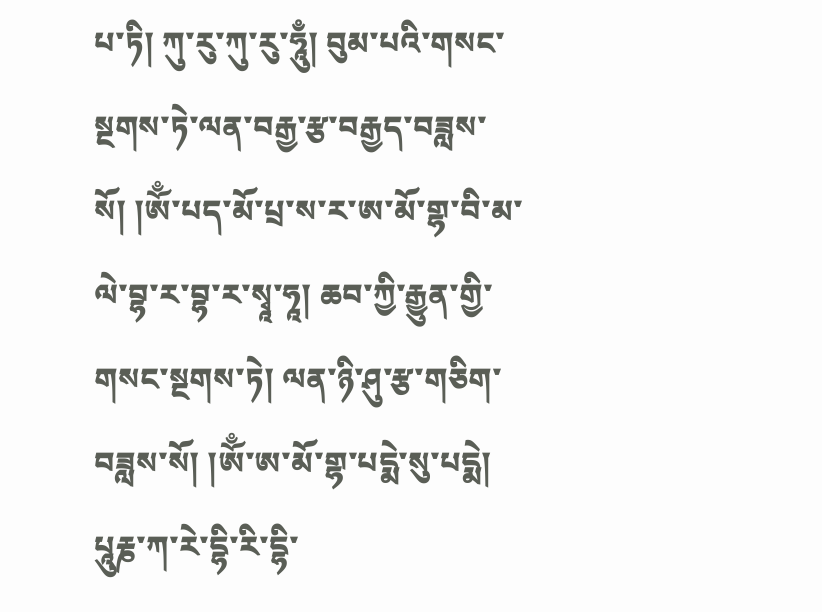པ་ཏི། ཀུ་རུ་ཀུ་རུ་ཧཱུྃ། བུམ་པའི་གསང་སྔགས་ཏེ་ལན་བརྒྱ་རྩ་བརྒྱད་བཟླས་སོ། །ཨོྃ་པད་མོ་པྲ་ས་ར་ཨ་མོ་གྷ་བི་མ་ལེ་བྷ་ར་བྷ་ར་སྭཱ་ཧཱ། ཆབ་ཀྱི་རྒྱུན་གྱི་གསང་སྔགས་ཏེ། ལན་ཉི་ཤུ་རྩ་གཅིག་བཟླས་སོ། །ཨོྃ་ཨ་མོ་གྷ་པདྨེ་སུ་པདྨེ། པཱུརྞ་ཀ་རེ་དྷི་རི་དྷི་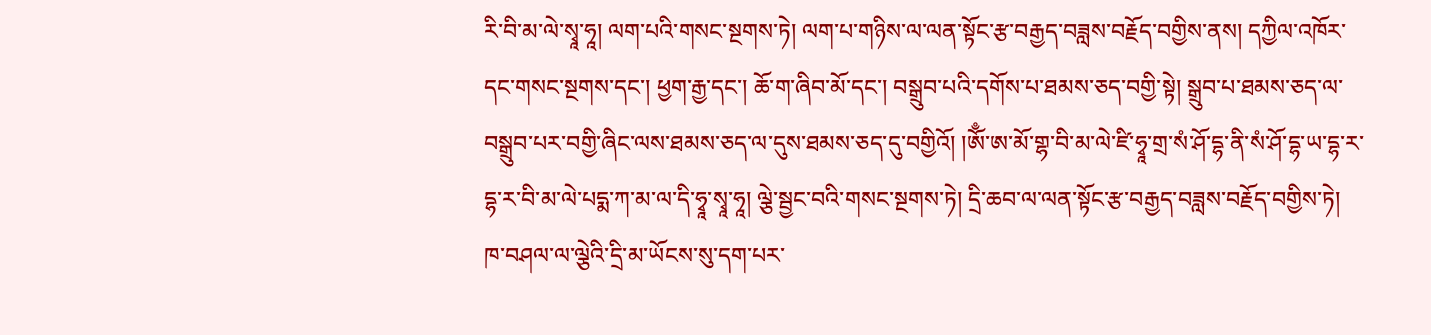རི་བི་མ་ལེ་སྭཱ་ཧཱ། ལག་པའི་གསང་སྔགས་ཏེ། ལག་པ་གཉིས་ལ་ལན་སྟོང་རྩ་བརྒྱད་བཟླས་བརྗོད་བགྱིས་ནས། དཀྱིལ་འཁོར་དང་གསང་སྔགས་དང་། ཕྱག་རྒྱ་དང་། ཆོ་ག་ཞིབ་མོ་དང་། བསྒྲུབ་པའི་དགོས་པ་ཐམས་ཅད་བགྱི་སྟེ། སྒྲུབ་པ་ཐམས་ཅད་ལ་བསྒྲུབ་པར་བགྱི་ཞིང་ལས་ཐམས་ཅད་ལ་དུས་ཐམས་ཅད་དུ་བགྱིའོ། །ཨོྃ་ཨ་མོ་གྷ་བི་མ་ལེ་ཛི་ཧྭཱ་གྲ་སཾ་ཤོ་དྷ་ནི་སཾ་ཤོ་དྷ་ཡ་དྷ་ར་དྷ་ར་བི་མ་ལེ་པདྨ་ཀ་མ་ལ་དི་ཧྭཱ་སྭཱ་ཧཱ། ལྕེ་སྦྱང་བའི་གསང་སྔགས་ཏེ། དྲི་ཆབ་ལ་ལན་སྟོང་རྩ་བརྒྱད་བཟླས་བརྗོད་བགྱིས་ཏེ། ཁ་བཤལ་ལ་ལྕེའི་དྲི་མ་ཡོངས་སུ་དག་པར་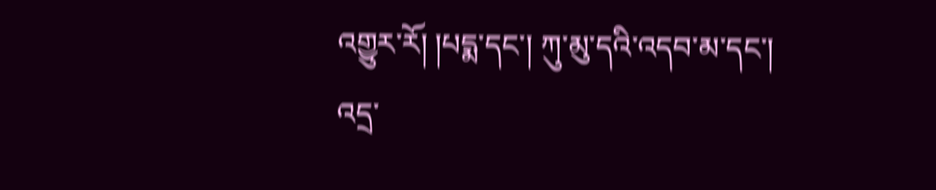འགྱུར་རོ། །པདྨ་དང་། ཀུ་མུ་དའི་འདབ་མ་དང་། འདྲ་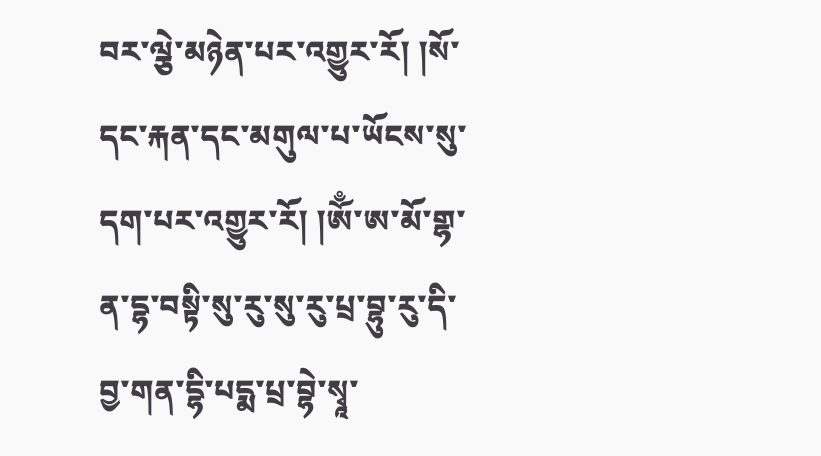བར་ལྕེ་མཉེན་པར་འགྱུར་རོ། །སོ་དང་རྐན་དང་མགུལ་པ་ཡོངས་སུ་དག་པར་འགྱུར་རོ། །ཨོྃ་ཨ་མོ་གྷ་ན་དྷ་བསྟི་སུ་རུ་སུ་རུ་པྲ་བྷུ་རུ་དི་བྱ་གན་དྷི་པདྨ་པྲ་བྷེ་སྭཱ་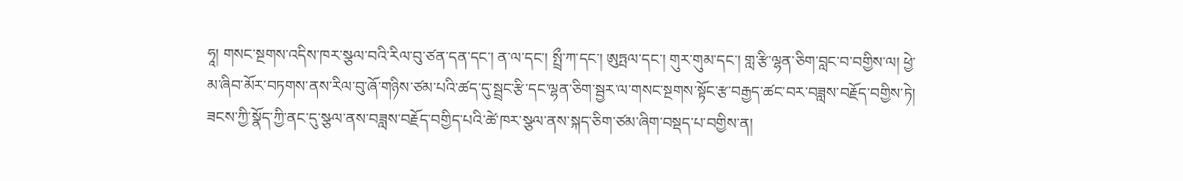ཧཱ། གསང་སྔགས་འདིས་ཁར་སྩལ་བའི་རིལ་བུ་ཙན་དན་དང་། ན་ལ་དང་། སྤྲྀ་ཀ་དང་། ཨུཏྤལ་དང་། གུར་གུམ་དང་། གླ་རྩི་ལྷན་ཅིག་བླང་བ་བགྱིས་ལ། ཕྱེ་མ་ཞིབ་མོར་བཏགས་ནས་རིལ་བུ་ཞོ་གཉིས་ཙམ་པའི་ཚད་དུ་སྦྲང་རྩི་དང་ལྷན་ཅིག་སྦྱར་ལ་གསང་སྔགས་སྟོང་རྩ་བརྒྱད་ཚང་བར་བཟླས་བརྗོད་བགྱིས་ཏེ། ཟངས་ཀྱི་སྣོད་ཀྱི་ནང་དུ་སྩལ་ནས་བཟླས་བརྗོད་བགྱིད་པའི་ཚེ་ཁར་སྩལ་ནས་སྐད་ཅིག་ཙམ་ཞིག་བསྡད་པ་བགྱིས་ན།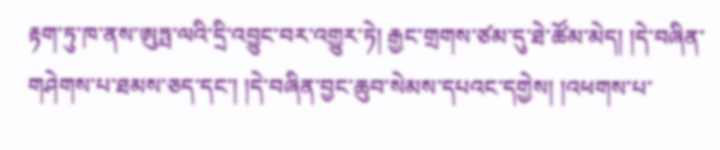རྟག་ཏུ་ཁ་ནས་ཨུཏྤ་ལའི་དྲི་འབྱུང་བར་འགྱུར་ཏེ། རྒྱང་གྲགས་ཙམ་དུ་ཐེ་ཚོམ་མེད། །དེ་བཞིན་གཤེགས་པ་ཐམས་ཅད་དང་། །དེ་བཞིན་བྱང་ཆུབ་སེམས་དཔའང་དགྱེས། །འཕགས་པ་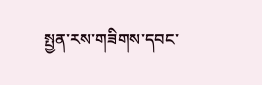སྤྱན་རས་གཟིགས་དབང་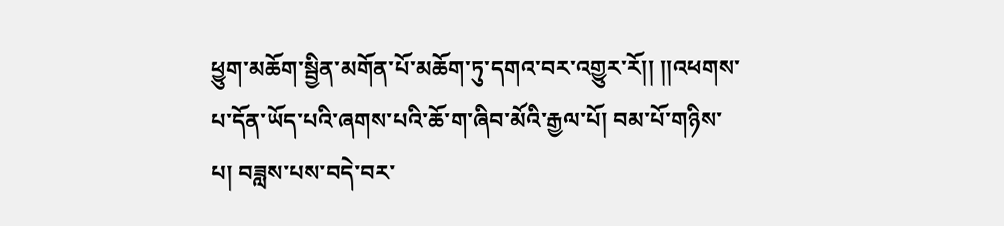ཕྱུག་མཆོག་སྦྱིན་མགོན་པོ་མཆོག་ཏུ་དགའ་བར་འགྱུར་རོ།། །།འཕགས་པ་དོན་ཡོད་པའི་ཞགས་པའི་ཆོ་ག་ཞིབ་མོའི་རྒྱལ་པོ། བམ་པོ་གཉིས་པ། བཟླས་པས་བདེ་བར་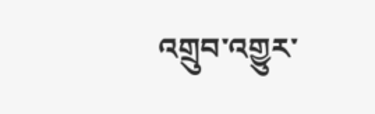འགྲུབ་འགྱུར་